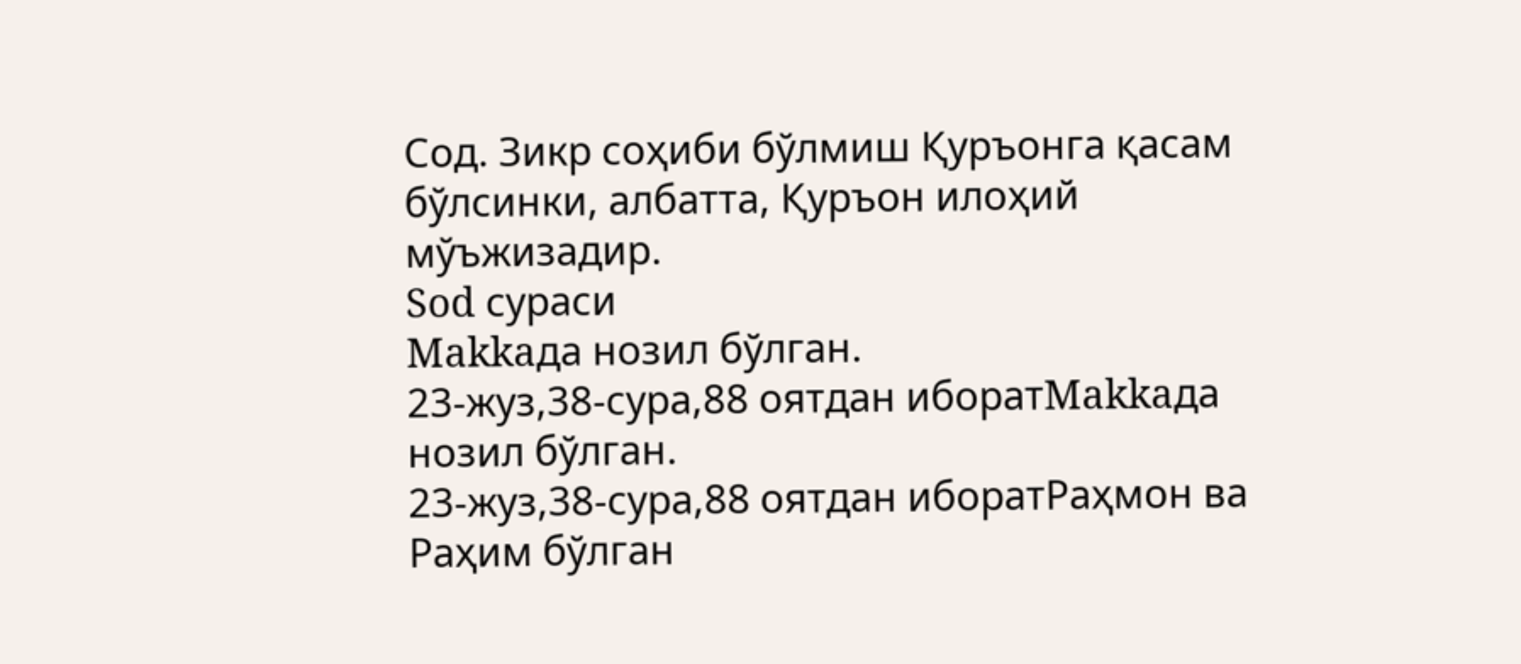Сод. Зикр соҳиби бўлмиш Қуръонга қасам бўлсинки, албатта, Қуръон илоҳий мўъжизадир.
Sod сураси
Makkaда нозил бўлган.
23-жуз,38-сура,88 оятдан иборатMakkaда нозил бўлган.
23-жуз,38-сура,88 оятдан иборатРаҳмон ва Раҳим бўлган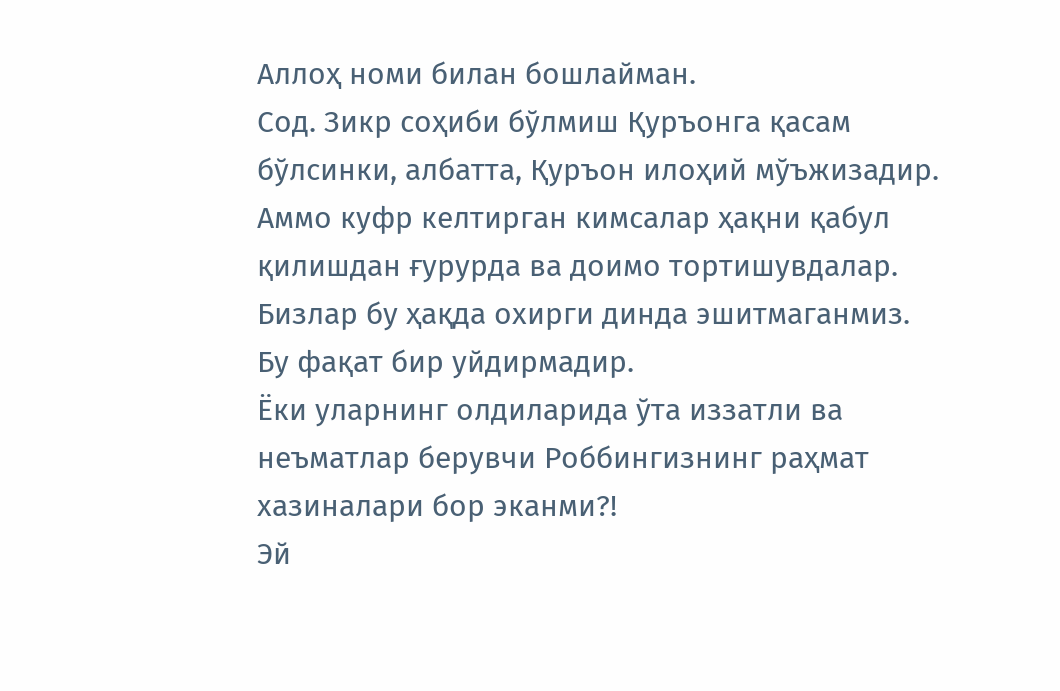Аллоҳ номи билан бошлайман.
Сод. Зикр соҳиби бўлмиш Қуръонга қасам бўлсинки, албатта, Қуръон илоҳий мўъжизадир.
Аммо куфр келтирган кимсалар ҳақни қабул қилишдан ғурурда ва доимо тортишувдалар.
Бизлар бу ҳақда охирги динда эшитмаганмиз. Бу фақат бир уйдирмадир.
Ёки уларнинг олдиларида ўта иззатли ва неъматлар берувчи Роббингизнинг раҳмат хазиналари бор эканми?!
Эй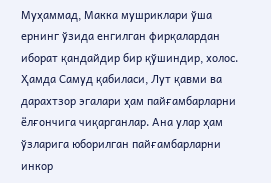Муҳаммад, Макка мушриклари ўша ернинг ўзида енгилган фирқалардан иборат қандайдир бир қўшиндир, холос.
Ҳамда Самуд қабиласи, Лут қавми ва дарахтзор эгалари ҳам пайғамбарларни ёлғончига чиқарганлар. Ана улар ҳам ўзларига юборилган пайғамбарларни инкор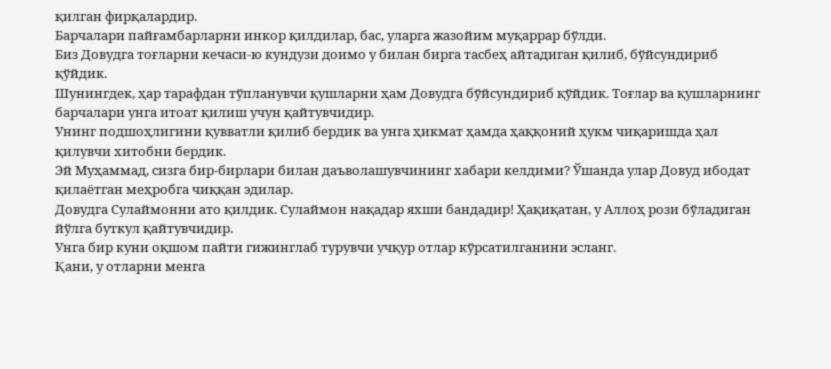қилган фирқалардир.
Барчалари пайғамбарларни инкор қилдилар, бас, уларга жазойим муқаррар бўлди.
Биз Довудга тоғларни кечаси-ю кундузи доимо у билан бирга тасбеҳ айтадиган қилиб, бўйсундириб қўйдик.
Шунингдек, ҳар тарафдан тўпланувчи қушларни ҳам Довудга бўйсундириб қўйдик. Тоғлар ва қушларнинг барчалари унга итоат қилиш учун қайтувчидир.
Унинг подшоҳлигини қувватли қилиб бердик ва унга ҳикмат ҳамда ҳаққоний ҳукм чиқаришда ҳал қилувчи хитобни бердик.
Эй Муҳаммад, сизга бир-бирлари билан даъволашувчининг хабари келдими? Ўшанда улар Довуд ибодат қилаётган меҳробга чиққан эдилар.
Довудга Сулаймонни ато қилдик. Сулаймон нақадар яхши бандадир! Ҳақиқатан, у Аллоҳ рози бўладиган йўлга буткул қайтувчидир.
Унга бир куни оқшом пайти гижинглаб турувчи учқур отлар кўрсатилганини эсланг.
Қани, у отларни менга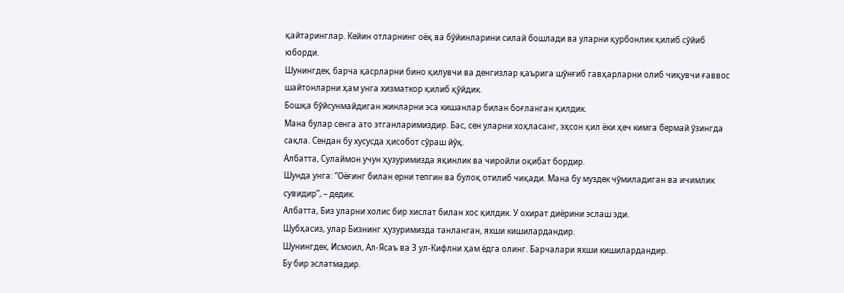қайтаринглар. Кейин отларнинг оёқ ва бўйинларини силай бошлади ва уларни қурбонлик қилиб сўйиб юборди.
Шунингдек, барча қасрларни бино қилувчи ва денгизлар қаърига шўнғиб гавҳарларни олиб чиқувчи ғаввос шайтонларни ҳам унга хизматкор қилиб қўйдик.
Бошқа бўйсунмайдиган жинларни эса кишанлар билан боғланган қилдик.
Мана булар сенга ато этганларимиздир. Бас, сен уларни хоҳласанг, эҳсон қил ёки ҳеч кимга бермай ўзингда сақла. Сендан бу хусусда ҳисобот сўраш йўқ.
Албатта, Сулаймон учун ҳузуримизда яқинлик ва чиройли оқибат бордир.
Шунда унга: “Оёғинг билан ерни тепгин ва булоқ отилиб чиқади. Мана бу муздек чўмиладиган ва ичимлик сувидир”, – дедик.
Албатта, Биз уларни холис бир хислат билан хос қилдик. У охират диёрини эслаш эди.
Шубҳасиз, улар Бизнинг ҳузуримизда танланган, яхши кишилардандир.
Шунингдек, Исмоил, Ал-Ясаъ ва З ул-Кифлни ҳам ёдга олинг. Барчалари яхши кишилардандир.
Бу бир эслатмадир.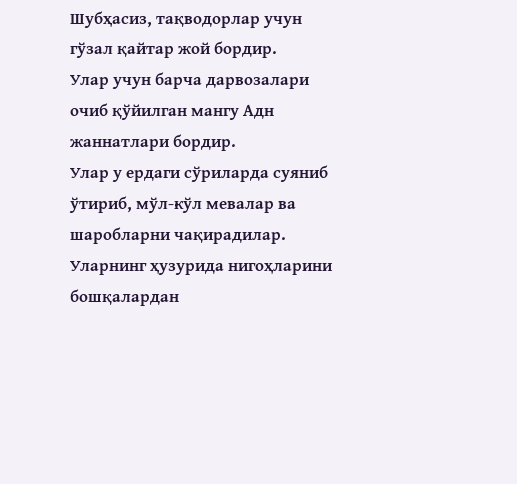Шубҳасиз, тақводорлар учун гўзал қайтар жой бордир.
Улар учун барча дарвозалари очиб қўйилган мангу Адн жаннатлари бордир.
Улар у ердаги сўриларда суяниб ўтириб, мўл-кўл мевалар ва шаробларни чақирадилар.
Уларнинг ҳузурида нигоҳларини бошқалардан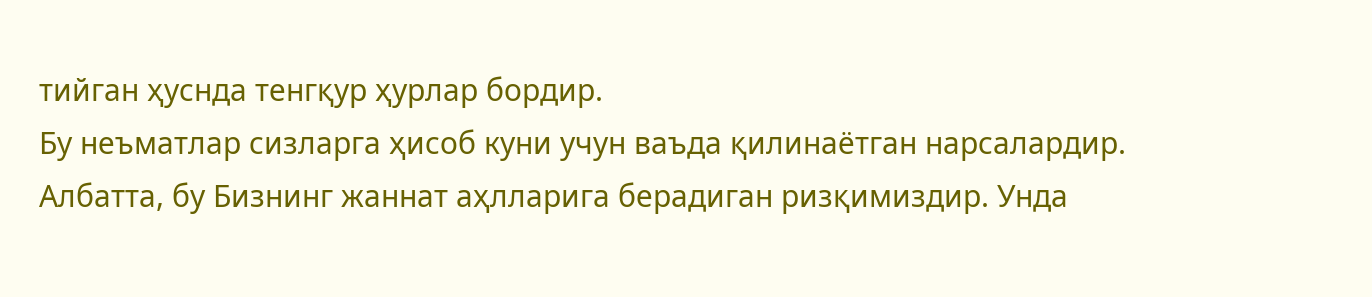тийган ҳуснда тенгқур ҳурлар бордир.
Бу неъматлар сизларга ҳисоб куни учун ваъда қилинаётган нарсалардир.
Албатта, бу Бизнинг жаннат аҳлларига берадиган ризқимиздир. Унда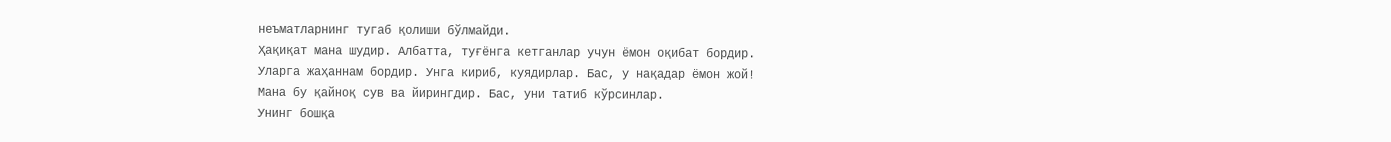неъматларнинг тугаб қолиши бўлмайди.
Ҳақиқат мана шудир. Албатта, туғёнга кетганлар учун ёмон оқибат бордир.
Уларга жаҳаннам бордир. Унга кириб, куядирлар. Бас, у нақадар ёмон жой!
Мана бу қайноқ сув ва йирингдир. Бас, уни татиб кўрсинлар.
Унинг бошқа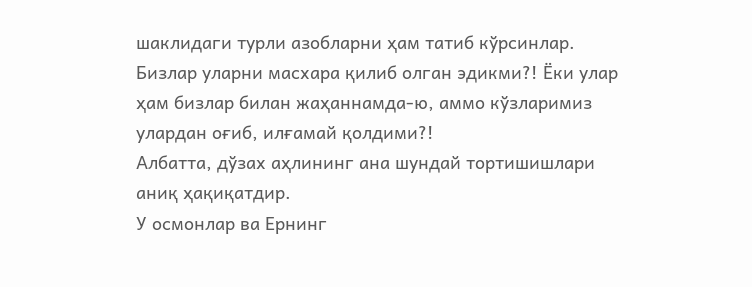шаклидаги турли азобларни ҳам татиб кўрсинлар.
Бизлар уларни масхара қилиб олган эдикми?! Ёки улар ҳам бизлар билан жаҳаннамда-ю, аммо кўзларимиз улардан оғиб, илғамай қолдими?!
Албатта, дўзах аҳлининг ана шундай тортишишлари аниқ ҳақиқатдир.
У осмонлар ва Ернинг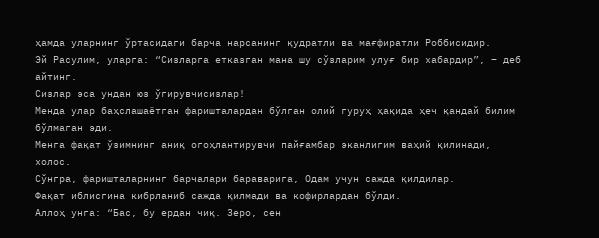ҳамда уларнинг ўртасидаги барча нарсанинг қудратли ва мағфиратли Роббисидир.
Эй Расулим, уларга: “Сизларга етказган мана шу сўзларим улуғ бир хабардир”, – деб айтинг.
Сизлар эса ундан юз ўгирувчисизлар!
Менда улар баҳслашаётган фаришталардан бўлган олий гуруҳ ҳақида ҳеч қандай билим бўлмаган эди.
Менга фақат ўзимнинг аниқ огоҳлантирувчи пайғамбар эканлигим ваҳий қилинади, холос.
Сўнгра, фаришталарнинг барчалари бараварига, Одам учун сажда қилдилар.
Фақат иблисгина кибрланиб сажда қилмади ва кофирлардан бўлди.
Аллоҳ унга: “Бас, бу ердан чиқ. Зеро, сен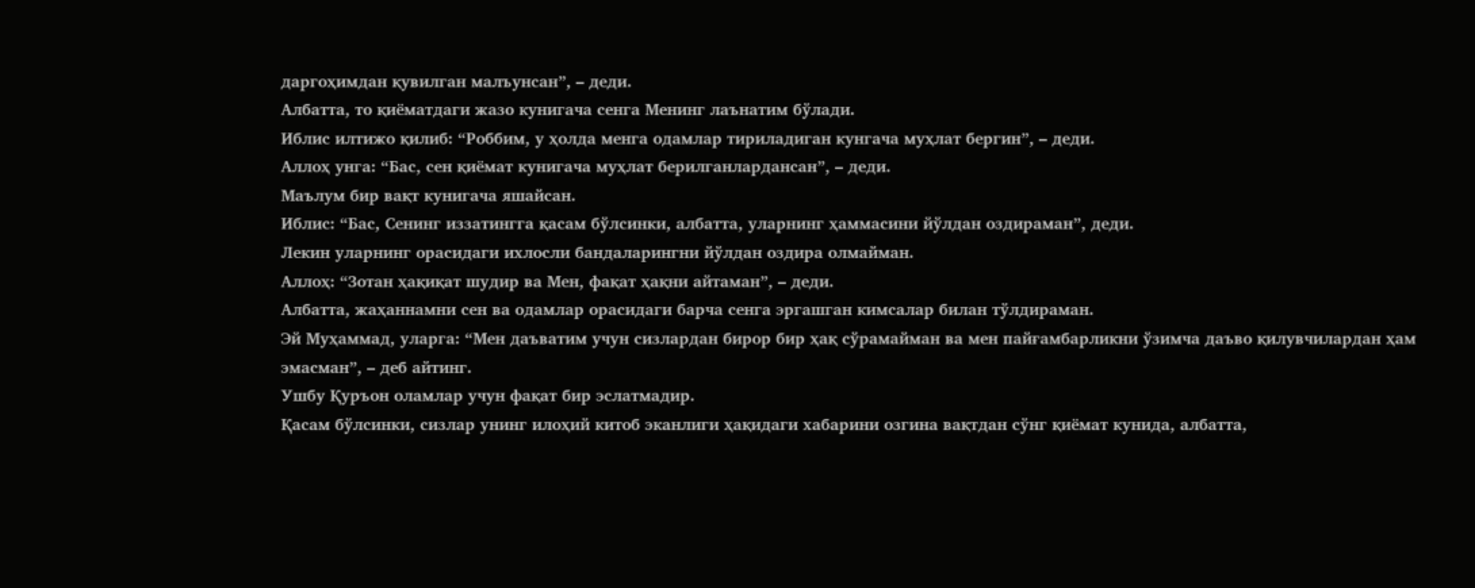даргоҳимдан қувилган малъунсан”, – деди.
Албатта, то қиёматдаги жазо кунигача сенга Менинг лаънатим бўлади.
Иблис илтижо қилиб: “Роббим, у ҳолда менга одамлар тириладиган кунгача муҳлат бергин”, – деди.
Аллоҳ унга: “Бас, сен қиёмат кунигача муҳлат берилганлардансан”, – деди.
Маълум бир вақт кунигача яшайсан.
Иблис: “Бас, Сенинг иззатингга қасам бўлсинки, албатта, уларнинг ҳаммасини йўлдан оздираман”, деди.
Лекин уларнинг орасидаги ихлосли бандаларингни йўлдан оздира олмайман.
Аллоҳ: “Зотан ҳақиқат шудир ва Мен, фақат ҳақни айтаман”, – деди.
Албатта, жаҳаннамни сен ва одамлар орасидаги барча сенга эргашган кимсалар билан тўлдираман.
Эй Муҳаммад, уларга: “Мен даъватим учун сизлардан бирор бир ҳақ сўрамайман ва мен пайғамбарликни ўзимча даъво қилувчилардан ҳам эмасман”, – деб айтинг.
Ушбу Қуръон оламлар учун фақат бир эслатмадир.
Қасам бўлсинки, сизлар унинг илоҳий китоб эканлиги ҳақидаги хабарини озгина вақтдан сўнг қиёмат кунида, албатта,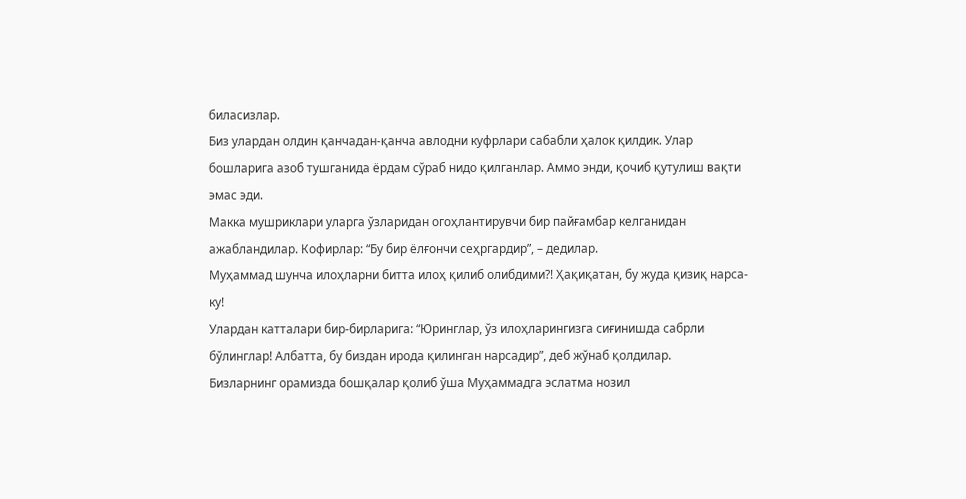биласизлар.
Биз улардан олдин қанчадан-қанча авлодни куфрлари сабабли ҳалок қилдик. Улар бошларига азоб тушганида ёрдам сўраб нидо қилганлар. Аммо энди, қочиб қутулиш вақти эмас эди.
Макка мушриклари уларга ўзларидан огоҳлантирувчи бир пайғамбар келганидан ажабландилар. Кофирлар: “Бу бир ёлғончи сеҳргардир”, – дедилар.
Муҳаммад шунча илоҳларни битта илоҳ қилиб олибдими?! Ҳақиқатан, бу жуда қизиқ нарса-ку!
Улардан катталари бир-бирларига: “Юринглар, ўз илоҳларингизга сиғинишда сабрли бўлинглар! Албатта, бу биздан ирода қилинган нарсадир”, деб жўнаб қолдилар.
Бизларнинг орамизда бошқалар қолиб ўша Муҳаммадга эслатма нозил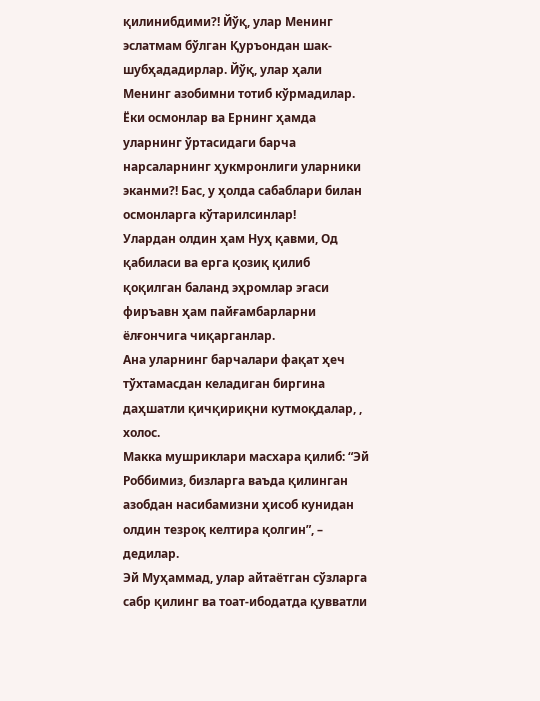қилинибдими?! Йўқ, улар Менинг эслатмам бўлган Қуръондан шак-шубҳададирлар. Йўқ, улар ҳали Менинг азобимни тотиб кўрмадилар.
Ёки осмонлар ва Ернинг ҳамда уларнинг ўртасидаги барча нарсаларнинг ҳукмронлиги уларники эканми?! Бас, у ҳолда сабаблари билан осмонларга кўтарилсинлар!
Улардан олдин ҳам Нуҳ қавми, Од қабиласи ва ерга қозиқ қилиб қоқилган баланд эҳромлар эгаси фиръавн ҳам пайғамбарларни ёлғончига чиқарганлар.
Ана уларнинг барчалари фақат ҳеч тўхтамасдан келадиган биргина даҳшатли қичқириқни кутмоқдалар, , холос.
Макка мушриклари масхара қилиб: “Эй Роббимиз, бизларга ваъда қилинган азобдан насибамизни ҳисоб кунидан олдин тезроқ келтира қолгин”, – дедилар.
Эй Муҳаммад, улар айтаётган сўзларга сабр қилинг ва тоат-ибодатда қувватли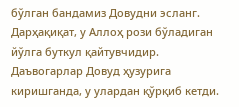бўлган бандамиз Довудни эсланг. Дарҳақиқат, у Аллоҳ рози бўладиган йўлга буткул қайтувчидир.
Даъвогарлар Довуд ҳузурига киришганда, у улардан қўрқиб кетди.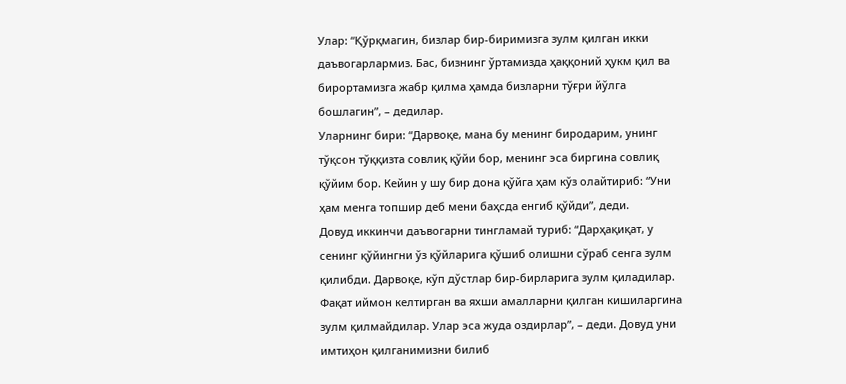Улар: “Қўрқмагин, бизлар бир-биримизга зулм қилган икки даъвогарлармиз. Бас, бизнинг ўртамизда ҳаққоний ҳукм қил ва бирортамизга жабр қилма ҳамда бизларни тўғри йўлга бошлагин”, – дедилар.
Уларнинг бири: “Дарвоқе, мана бу менинг биродарим, унинг тўқсон тўққизта совлиқ қўйи бор, менинг эса биргина совлиқ қўйим бор. Кейин у шу бир дона қўйга ҳам кўз олайтириб: “Уни ҳам менга топшир деб мени баҳсда енгиб қўйди”, деди.
Довуд иккинчи даъвогарни тингламай туриб: “Дарҳақиқат, у сенинг қўйингни ўз қўйларига қўшиб олишни сўраб сенга зулм қилибди. Дарвоқе, кўп дўстлар бир-бирларига зулм қиладилар. Фақат иймон келтирган ва яхши амалларни қилган кишиларгина зулм қилмайдилар. Улар эса жуда оздирлар”, – деди. Довуд уни имтиҳон қилганимизни билиб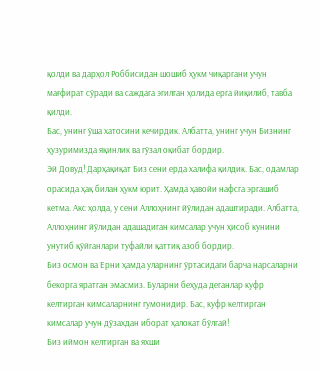қолди ва дарҳол Роббисидан шошиб ҳукм чиқаргани учун мағфират сўради ва саждага эгилган ҳолида ерга йиқилиб, тавба қилди.
Бас, унинг ўша хатосини кечирдик. Албатта, унинг учун Бизнинг ҳузуримизда яқинлик ва гўзал оқибат бордир.
Эй Довуд! Дарҳақиқат Биз сени ерда халифа қилдик. Бас, одамлар орасида ҳақ билан ҳукм юрит. Ҳамда ҳавойи нафсга эргашиб кетма. Акс ҳолда, у сени Аллоҳнинг йўлидан адаштиради. Албатта, Аллоҳнинг йўлидан адашадиган кимсалар учун ҳисоб кунини унутиб қўйганлари туфайли қаттиқ азоб бордир.
Биз осмон ва Ерни ҳамда уларнинг ўртасидаги барча нарсаларни бекорга яратган эмасмиз. Буларни беҳуда деганлар куфр келтирган кимсаларнинг гумонидир. Бас, куфр келтирган кимсалар учун дўзахдан иборат ҳалокат бўлгай!
Биз иймон келтирган ва яхши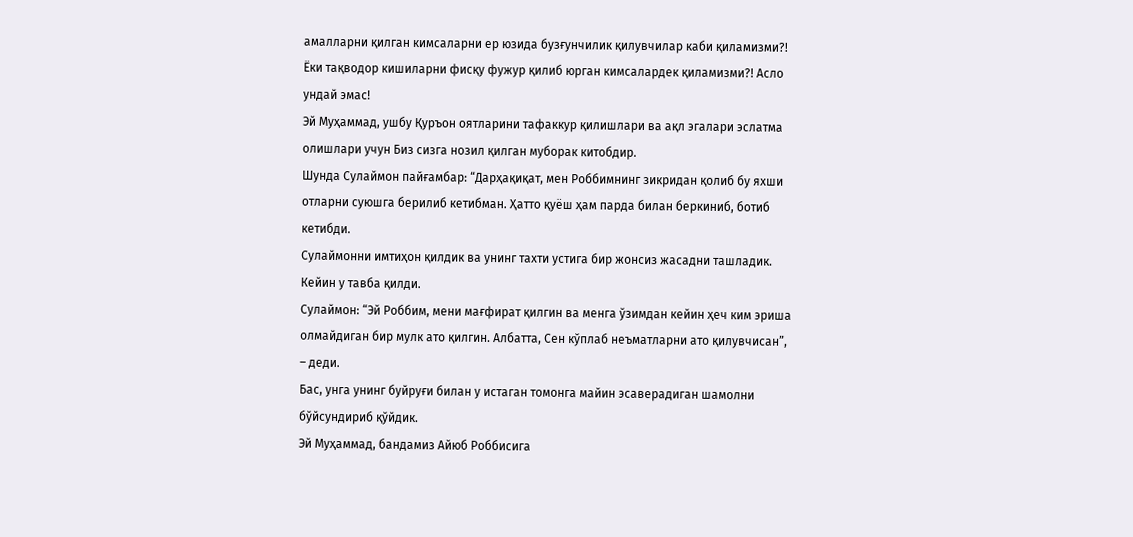амалларни қилган кимсаларни ер юзида бузғунчилик қилувчилар каби қиламизми?! Ёки тақводор кишиларни фисқу фужур қилиб юрган кимсалардек қиламизми?! Асло ундай эмас!
Эй Муҳаммад, ушбу Қуръон оятларини тафаккур қилишлари ва ақл эгалари эслатма олишлари учун Биз сизга нозил қилган муборак китобдир.
Шунда Сулаймон пайғамбар: “Дарҳақиқат, мен Роббимнинг зикридан қолиб бу яхши отларни суюшга берилиб кетибман. Ҳатто қуёш ҳам парда билан беркиниб, ботиб кетибди.
Сулаймонни имтиҳон қилдик ва унинг тахти устига бир жонсиз жасадни ташладик. Кейин у тавба қилди.
Сулаймон: “Эй Роббим, мени мағфират қилгин ва менга ўзимдан кейин ҳеч ким эриша олмайдиган бир мулк ато қилгин. Албатта, Сен кўплаб неъматларни ато қилувчисан”, – деди.
Бас, унга унинг буйруғи билан у истаган томонга майин эсаверадиган шамолни бўйсундириб қўйдик.
Эй Муҳаммад, бандамиз Айюб Роббисига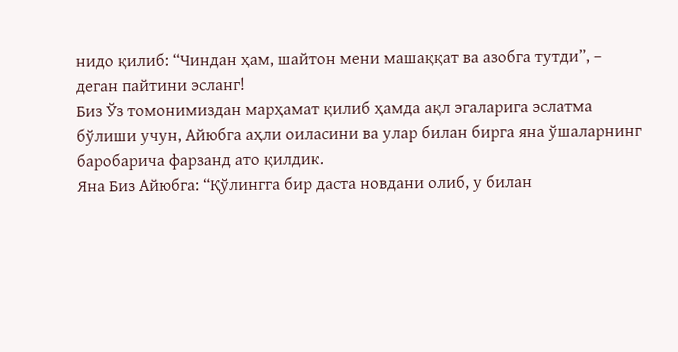нидо қилиб: “Чиндан ҳам, шайтон мени машаққат ва азобга тутди”, – деган пайтини эсланг!
Биз Ўз томонимиздан марҳамат қилиб ҳамда ақл эгаларига эслатма бўлиши учун, Айюбга аҳли оиласини ва улар билан бирга яна ўшаларнинг баробарича фарзанд ато қилдик.
Яна Биз Айюбга: “Қўлингга бир даста новдани олиб, у билан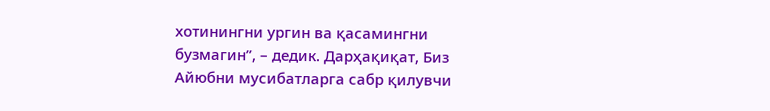хотинингни ургин ва қасамингни бузмагин”, – дедик. Дарҳақиқат, Биз Айюбни мусибатларга сабр қилувчи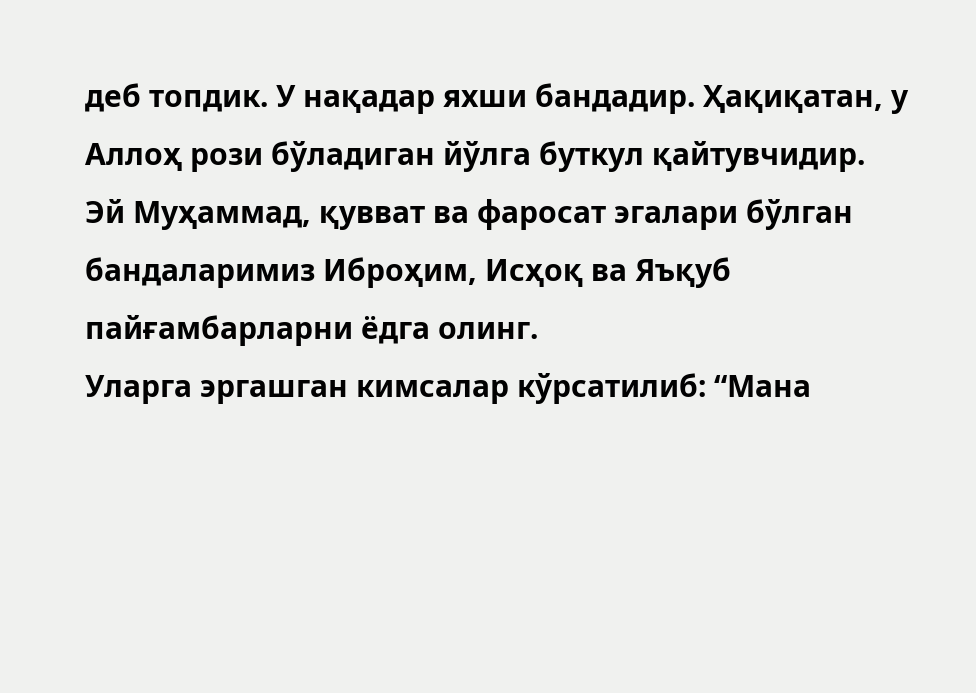деб топдик. У нақадар яхши бандадир. Ҳақиқатан, у Аллоҳ рози бўладиган йўлга буткул қайтувчидир.
Эй Муҳаммад, қувват ва фаросат эгалари бўлган бандаларимиз Иброҳим, Исҳоқ ва Яъқуб пайғамбарларни ёдга олинг.
Уларга эргашган кимсалар кўрсатилиб: “Мана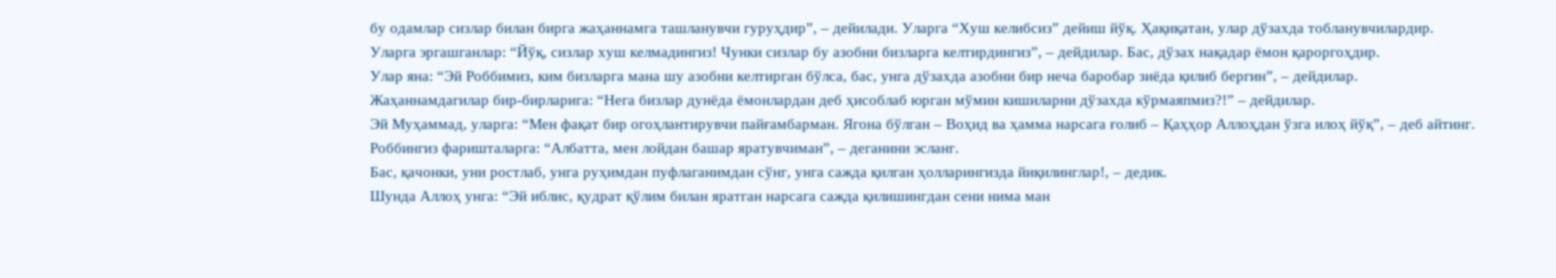бу одамлар сизлар билан бирга жаҳаннамга ташланувчи гуруҳдир”, – дейилади. Уларга “Хуш келибсиз” дейиш йўқ. Ҳақиқатан, улар дўзахда тобланувчилардир.
Уларга эргашганлар: “Йўқ, сизлар хуш келмадингиз! Чунки сизлар бу азобни бизларга келтирдингиз”, – дейдилар. Бас, дўзах нақадар ёмон қароргоҳдир.
Улар яна: “Эй Роббимиз, ким бизларга мана шу азобни келтирган бўлса, бас, унга дўзахда азобни бир неча баробар зиёда қилиб бергин”, – дейдилар.
Жаҳаннамдагилар бир-бирларига: “Нега бизлар дунёда ёмонлардан деб ҳисоблаб юрган мўмин кишиларни дўзахда кўрмаяпмиз?!” – дейдилар.
Эй Муҳаммад, уларга: “Мен фақат бир огоҳлантирувчи пайғамбарман. Ягона бўлган – Воҳид ва ҳамма нарсага ғолиб – Қаҳҳор Аллоҳдан ўзга илоҳ йўқ”, – деб айтинг.
Роббингиз фаришталарга: “Албатта, мен лойдан башар яратувчиман”, – деганини эсланг.
Бас, қачонки, уни ростлаб, унга руҳимдан пуфлаганимдан сўнг, унга сажда қилган ҳолларингизда йиқилинглар!, – дедик.
Шунда Аллоҳ унга: “Эй иблис, қудрат қўлим билан яратган нарсага сажда қилишингдан сени нима ман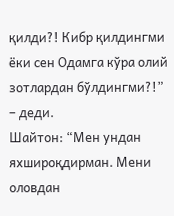қилди?! Кибр қилдингми ёки сен Одамга кўра олий зотлардан бўлдингми?!” – деди.
Шайтон: “Мен ундан яхшироқдирман. Мени оловдан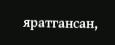яратгансан,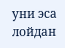уни эса лойдан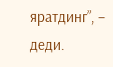яратдинг”, – деди.